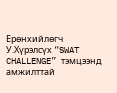Ерөнхийлөгч У.Хүрэлсүх “SWAT CHALLENGE” тэмцээнд амжилттай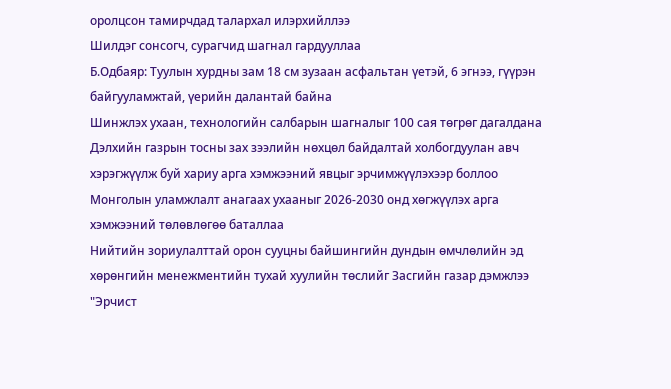оролцсон тамирчдад талархал илэрхийллээ
Шилдэг сонсогч, сурагчид шагнал гардууллаа
Б.Одбаяр: Туулын хурдны зам 18 см зузаан асфальтан үетэй, 6 эгнээ, гүүрэн байгууламжтай, үерийн далантай байна
Шинжлэх ухаан, технологийн салбарын шагналыг 100 сая төгрөг дагалдана
Дэлхийн газрын тосны зах зээлийн нөхцөл байдалтай холбогдуулан авч хэрэгжүүлж буй хариу арга хэмжээний явцыг эрчимжүүлэхээр боллоо
Монголын уламжлалт анагаах ухааныг 2026-2030 онд хөгжүүлэх арга хэмжээний төлөвлөгөө баталлаа
Нийтийн зориулалттай орон сууцны байшингийн дундын өмчлөлийн эд хөрөнгийн менежментийн тухай хуулийн төслийг Засгийн газар дэмжлээ
"Эрчист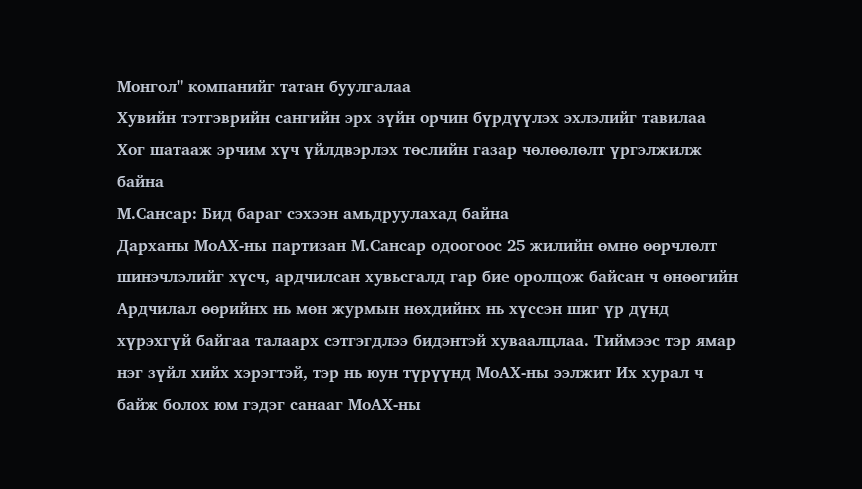Монгол" компанийг татан буулгалаа
Хувийн тэтгэврийн сангийн эрх зүйн орчин бүрдүүлэх эхлэлийг тавилаа
Хог шатааж эрчим хүч үйлдвэрлэх төслийн газар чөлөөлөлт үргэлжилж байна
М.Сансар: Бид бараг сэхээн амьдруулахад байна
Дарханы МоАХ-ны партизан М.Сансар одоогоос 25 жилийн өмнө өөрчлөлт шинэчлэлийг хүсч, ардчилсан хувьсгалд гар бие оролцож байсан ч өнөөгийн Ардчилал өөрийнх нь мөн журмын нөхдийнх нь хүссэн шиг үр дүнд хүрэхгүй байгаа талаарх сэтгэгдлээ бидэнтэй хуваалцлаа. Тиймээс тэр ямар нэг зүйл хийх хэрэгтэй, тэр нь юун түрүүнд МоАХ-ны ээлжит Их хурал ч байж болох юм гэдэг санааг МоАХ-ны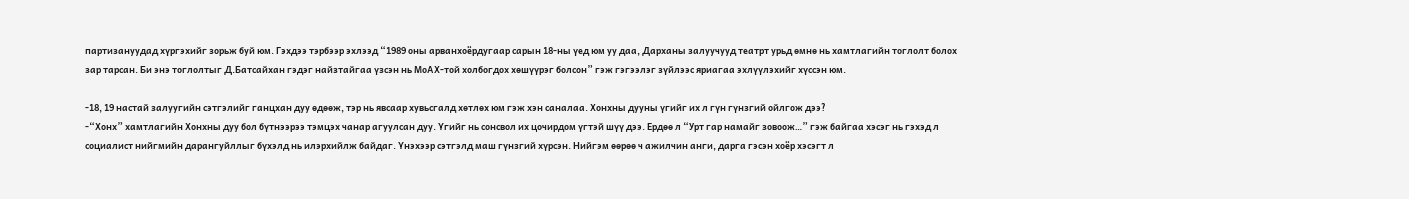партизануудад хүргэхийг зорьж буй юм. Гэхдээ тэрбээр эхлээд “1989 оны арванхоёрдугаар сарын 18-ны үед юм уу даа, Дарханы залуучууд театрт урьд өмнө нь хамтлагийн тоглолт болох зар тарсан. Би энэ тоглолтыг Д.Батсайхан гэдэг найзтайгаа үзсэн нь МоАХ-той холбогдох хөшүүрэг болсон” гэж гэгээлэг зүйлээс яриагаа эхлүүлэхийг хүссэн юм.

-18, 19 настай залуугийн сэтгэлийг ганцхан дуу өдөөж, тэр нь явсаар хувьсгалд хөтлөх юм гэж хэн саналаа. Хонхны дууны үгийг их л гүн гүнзгий ойлгож дээ?
-“Хонх” хамтлагийн Хонхны дуу бол бүтнээрээ тэмцэх чанар агуулсан дуу. Үгийг нь сонсвол их цочирдом үгтэй шүү дээ. Ердөө л “Урт гар намайг зовоож…” гэж байгаа хэсэг нь гэхэд л социалист нийгмийн дарангуйллыг бүхэлд нь илэрхийлж байдаг. Үнэхээр сэтгэлд маш гүнзгий хүрсэн. Нийгэм өөрөө ч ажилчин анги, дарга гэсэн хоёр хэсэгт л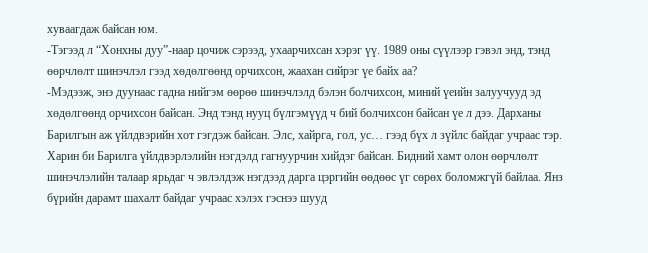хуваагдаж байсан юм.
-Тэгээд л “Хонхны дуу”-наар цочиж сэрээд, ухаарчихсан хэрэг үү. 1989 оны сүүлээр гэвэл энд, тэнд өөрчлөлт шинэчлэл гээд хөдөлгөөнд орчихсон, жаахан сийрэг үе байх аа?
-Мэдээж, энэ дуунаас гадна нийгэм өөрөө шинэчлэлд бэлэн болчихсон, миний үеийн залуучууд эд хөдөлгөөнд орчихсон байсан. Энд тэнд нууц бүлгэмүүд ч бий болчихсон байсан үе л дээ. Дарханы Барилгын аж үйлдвэрийн хот гэгдэж байсан. Элс, хайрга, гол, ус… гээд бүх л зүйлс байдаг учраас тэр. Харин би Барилга үйлдвэрлэлийн нэгдэлд гагнуурчин хийдэг байсан. Бидний хамт олон өөрчлөлт шинэчлэлийн талаар ярьдаг ч эвлэлдэж нэгдээд дарга цэргийн өөдөөс үг сөрөх боломжгүй байлаа. Янз бүрийн дарамт шахалт байдаг учраас хэлэх гэснээ шууд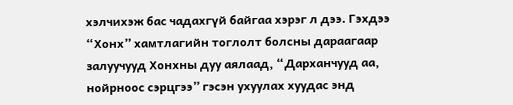хэлчихэж бас чадахгүй байгаа хэрэг л дээ. Гэхдээ “Хонх” хамтлагийн тоглолт болсны дараагаар залуучууд Хонхны дуу аялаад, “Дарханчууд аа, нойрноос сэрцгээ” гэсэн ухуулах хуудас энд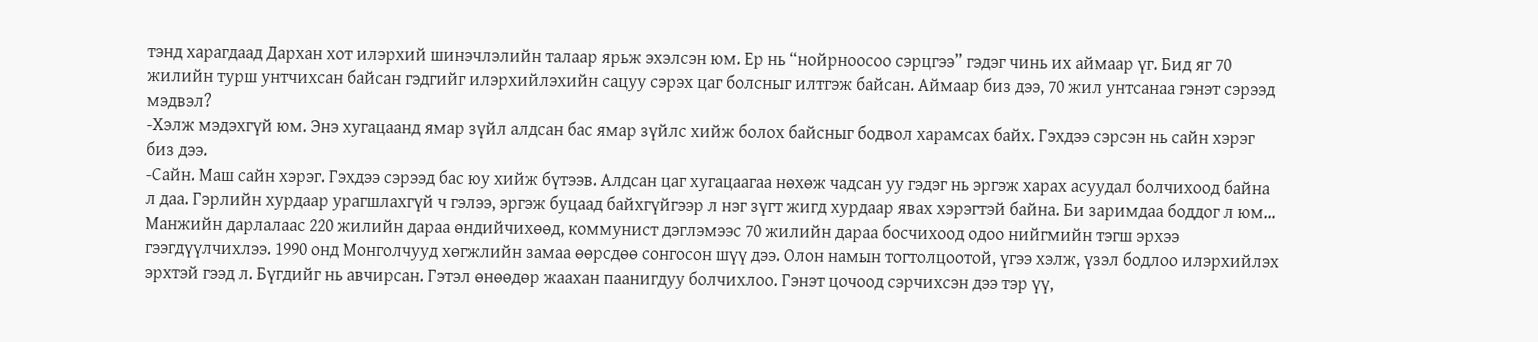тэнд харагдаад Дархан хот илэрхий шинэчлэлийн талаар ярьж эхэлсэн юм. Ер нь “нойрноосоо сэрцгээ” гэдэг чинь их аймаар үг. Бид яг 70 жилийн турш унтчихсан байсан гэдгийг илэрхийлэхийн сацуу сэрэх цаг болсныг илтгэж байсан. Аймаар биз дээ, 70 жил унтсанаа гэнэт сэрээд мэдвэл?
-Хэлж мэдэхгүй юм. Энэ хугацаанд ямар зүйл алдсан бас ямар зүйлс хийж болох байсныг бодвол харамсах байх. Гэхдээ сэрсэн нь сайн хэрэг биз дээ.
-Сайн. Маш сайн хэрэг. Гэхдээ сэрээд бас юу хийж бүтээв. Алдсан цаг хугацаагаа нөхөж чадсан уу гэдэг нь эргэж харах асуудал болчихоод байна л даа. Гэрлийн хурдаар урагшлахгүй ч гэлээ, эргэж буцаад байхгүйгээр л нэг зүгт жигд хурдаар явах хэрэгтэй байна. Би заримдаа боддог л юм… Манжийн дарлалаас 220 жилийн дараа өндийчихөөд, коммунист дэглэмээс 70 жилийн дараа босчихоод одоо нийгмийн тэгш эрхээ гээгдүүлчихлээ. 1990 онд Монголчууд хөгжлийн замаа өөрсдөө сонгосон шүү дээ. Олон намын тогтолцоотой, үгээ хэлж, үзэл бодлоо илэрхийлэх эрхтэй гээд л. Бүгдийг нь авчирсан. Гэтэл өнөөдөр жаахан паанигдуу болчихлоо. Гэнэт цочоод сэрчихсэн дээ тэр үү,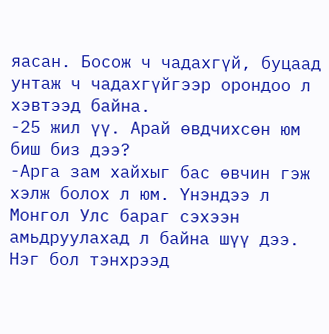яасан. Босож ч чадахгүй, буцаад унтаж ч чадахгүйгээр орондоо л хэвтээд байна.
-25 жил үү. Арай өвдчихсөн юм биш биз дээ?
-Арга зам хайхыг бас өвчин гэж хэлж болох л юм. Үнэндээ л Монгол Улс бараг сэхээн амьдруулахад л байна шүү дээ. Нэг бол тэнхрээд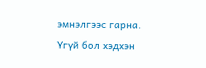эмнэлгээс гарна. Үгүй бол хэдхэн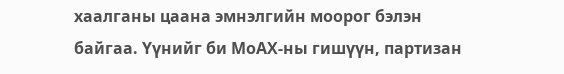хаалганы цаана эмнэлгийн моорог бэлэн байгаа. Үүнийг би МоАХ-ны гишүүн, партизан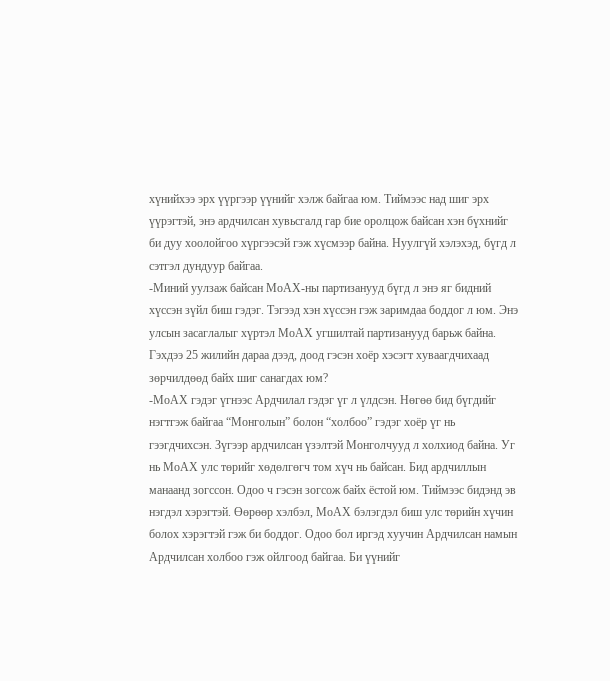хүнийхээ эрх үүргээр үүнийг хэлж байгаа юм. Тиймээс над шиг эрх үүрэгтэй, энэ ардчилсан хувьсгалд гар бие оролцож байсан хэн бүхнийг би дуу хоолойгоо хүргээсэй гэж хүсмээр байна. Нуулгүй хэлэхэд, бүгд л сэтгэл дундуур байгаа.
-Миний уулзаж байсан МоАХ-ны партизанууд бүгд л энэ яг бидний хүссэн зүйл биш гэдэг. Тэгээд хэн хүссэн гэж заримдаа боддог л юм. Энэ улсын засаглалыг хүртэл МоАХ угшилтай партизанууд барьж байна. Гэхдээ 25 жилийн дараа дээд, доод гэсэн хоёр хэсэгт хуваагдчихаад зөрчилдөөд байх шиг санагдах юм?
-МоАХ гэдэг үгнээс Ардчилал гэдэг үг л үлдсэн. Нөгөө бид бүгдийг нэгтгэж байгаа “Монголын” болон “холбоо” гэдэг хоёр үг нь гээгдчихсэн. Зүгээр ардчилсан үзэлтэй Монголчууд л холхиод байна. Уг нь МоАХ улс төрийг хөдөлгөгч том хүч нь байсан. Бид ардчиллын манаанд зогссон. Одоо ч гэсэн зогсож байх ёстой юм. Тиймээс бидэнд эв нэгдэл хэрэгтэй. Өөрөөр хэлбэл, МоАХ бэлэгдэл биш улс төрийн хүчин болох хэрэгтэй гэж би боддог. Одоо бол иргэд хуучин Ардчилсан намын Ардчилсан холбоо гэж ойлгоод байгаа. Би үүнийг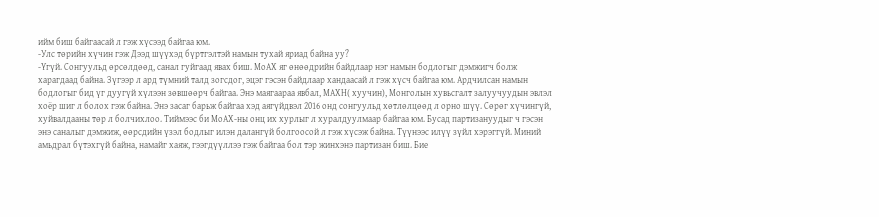ийм биш байгаасай л гэж хүсээд байгаа юм.
-Улс төрийн хүчин гэж Дээд шүүхэд бүртгэлтэй намын тухай яриад байна уу?
-Үгүй. Сонгуульд өрсөлдөөд, санал гуйгаад явах биш. МоАХ яг өнөөдрийн байдлаар нэг намын бодлогыг дэмжигч болж харагдаад байна. Зүгээр л ард түмний талд зогсдог, эцэг гэсэн байдлаар хандаасай л гэж хүсч байгаа юм. Ардчилсан намын бодлогыг бид үг дуугүй хүлээн зөвшөөрч байгаа. Энэ маягаараа явбал, МАХН( хуучин), Монголын хувьсгалт залуучуудын эвлэл хоёр шиг л болох гэж байна. Энэ засаг барьж байгаа хэд аягүйдвэл 2016 онд сонгуульд хөтлөлцөөд л орно шүү. Сөрөг хүчингүй, хуйвалдааны төр л болчихлоо. Тиймээс би МоАХ-ны онц их хурлыг л хуралдуулмаар байгаа юм. Бусад партизануудыг ч гэсэн энэ саналыг дэмжиж, өөрсдийн үзэл бодлыг илэн далангүй болгоосой л гэж хүсэж байна. Түүнээс илүү зүйл хэрэггүй. Миний амьдрал бүтэхгүй байна, намайг хаяж, гээгдүүллээ гэж байгаа бол тэр жинхэнэ партизан биш. Бие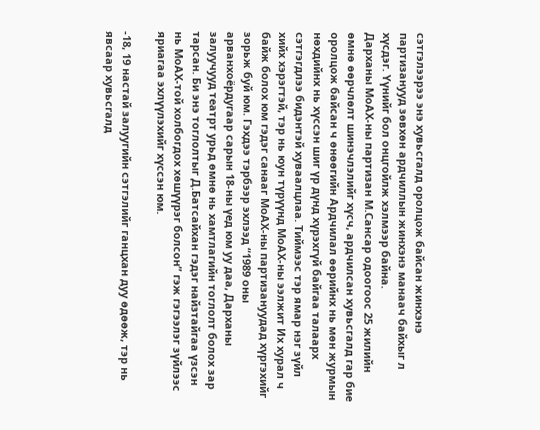сэтгэлээрээ энэ хувьсгалд оролцож байсан жинхэнэ партизанууд зөвхөн ардчиллын жинхэнэ манаач байхыг л хүсдэг. Үүнийг бол онцгойлж хэлмээр байна.
Дарханы МоАХ-ны партизан М.Сансар одоогоос 25 жилийн өмнө өөрчлөлт шинэчлэлийг хүсч, ардчилсан хувьсгалд гар бие оролцож байсан ч өнөөгийн Ардчилал өөрийнх нь мөн журмын нөхдийнх нь хүссэн шиг үр дүнд хүрэхгүй байгаа талаарх сэтгэгдлээ бидэнтэй хуваалцлаа. Тиймээс тэр ямар нэг зүйл хийх хэрэгтэй, тэр нь юун түрүүнд МоАХ-ны ээлжит Их хурал ч байж болох юм гэдэг санааг МоАХ-ны партизануудад хүргэхийг зорьж буй юм. Гэхдээ тэрбээр эхлээд “1989 оны арванхоёрдугаар сарын 18-ны үед юм уу даа, Дарханы залуучууд театрт урьд өмнө нь хамтлагийн тоглолт болох зар тарсан. Би энэ тоглолтыг Д.Батсайхан гэдэг найзтайгаа үзсэн нь МоАХ-той холбогдох хөшүүрэг болсон” гэж гэгээлэг зүйлээс яриагаа эхлүүлэхийг хүссэн юм.

-18, 19 настай залуугийн сэтгэлийг ганцхан дуу өдөөж, тэр нь явсаар хувьсгалд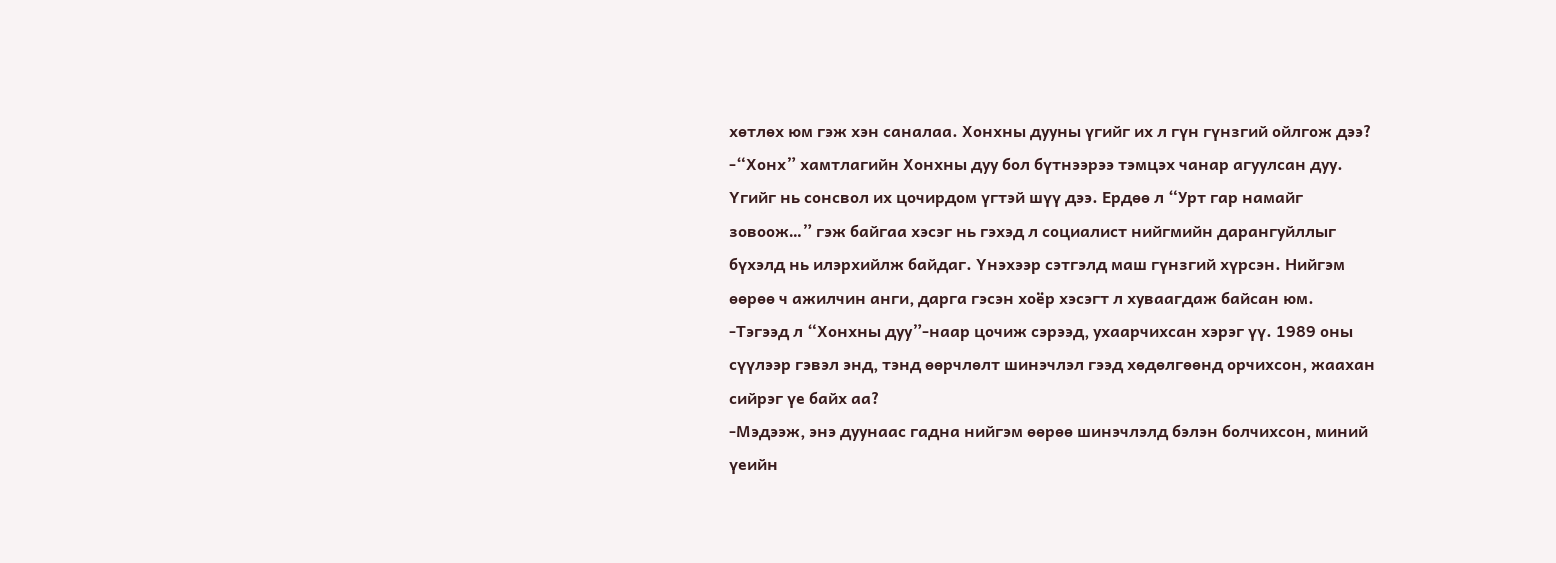хөтлөх юм гэж хэн саналаа. Хонхны дууны үгийг их л гүн гүнзгий ойлгож дээ?
-“Хонх” хамтлагийн Хонхны дуу бол бүтнээрээ тэмцэх чанар агуулсан дуу. Үгийг нь сонсвол их цочирдом үгтэй шүү дээ. Ердөө л “Урт гар намайг зовоож…” гэж байгаа хэсэг нь гэхэд л социалист нийгмийн дарангуйллыг бүхэлд нь илэрхийлж байдаг. Үнэхээр сэтгэлд маш гүнзгий хүрсэн. Нийгэм өөрөө ч ажилчин анги, дарга гэсэн хоёр хэсэгт л хуваагдаж байсан юм.
-Тэгээд л “Хонхны дуу”-наар цочиж сэрээд, ухаарчихсан хэрэг үү. 1989 оны сүүлээр гэвэл энд, тэнд өөрчлөлт шинэчлэл гээд хөдөлгөөнд орчихсон, жаахан сийрэг үе байх аа?
-Мэдээж, энэ дуунаас гадна нийгэм өөрөө шинэчлэлд бэлэн болчихсон, миний үеийн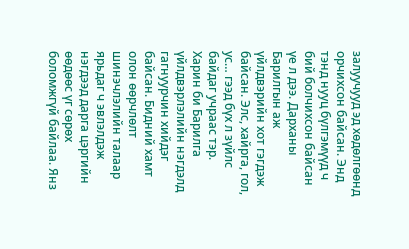залуучууд эд хөдөлгөөнд орчихсон байсан. Энд тэнд нууц бүлгэмүүд ч бий болчихсон байсан үе л дээ. Дарханы Барилгын аж үйлдвэрийн хот гэгдэж байсан. Элс, хайрга, гол, ус… гээд бүх л зүйлс байдаг учраас тэр. Харин би Барилга үйлдвэрлэлийн нэгдэлд гагнуурчин хийдэг байсан. Бидний хамт олон өөрчлөлт шинэчлэлийн талаар ярьдаг ч эвлэлдэж нэгдээд дарга цэргийн өөдөөс үг сөрөх боломжгүй байлаа. Янз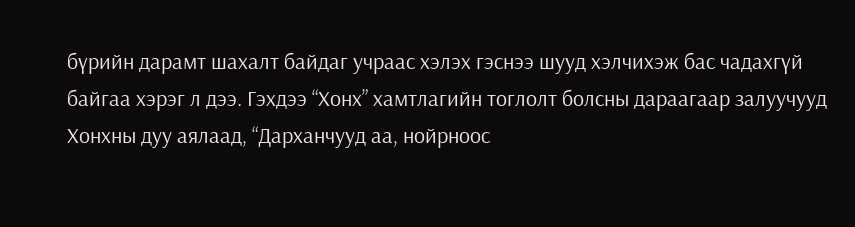бүрийн дарамт шахалт байдаг учраас хэлэх гэснээ шууд хэлчихэж бас чадахгүй байгаа хэрэг л дээ. Гэхдээ “Хонх” хамтлагийн тоглолт болсны дараагаар залуучууд Хонхны дуу аялаад, “Дарханчууд аа, нойрноос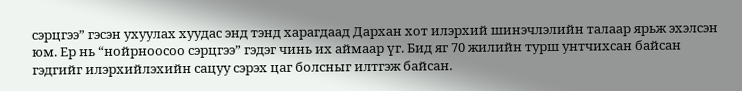сэрцгээ” гэсэн ухуулах хуудас энд тэнд харагдаад Дархан хот илэрхий шинэчлэлийн талаар ярьж эхэлсэн юм. Ер нь “нойрноосоо сэрцгээ” гэдэг чинь их аймаар үг. Бид яг 70 жилийн турш унтчихсан байсан гэдгийг илэрхийлэхийн сацуу сэрэх цаг болсныг илтгэж байсан.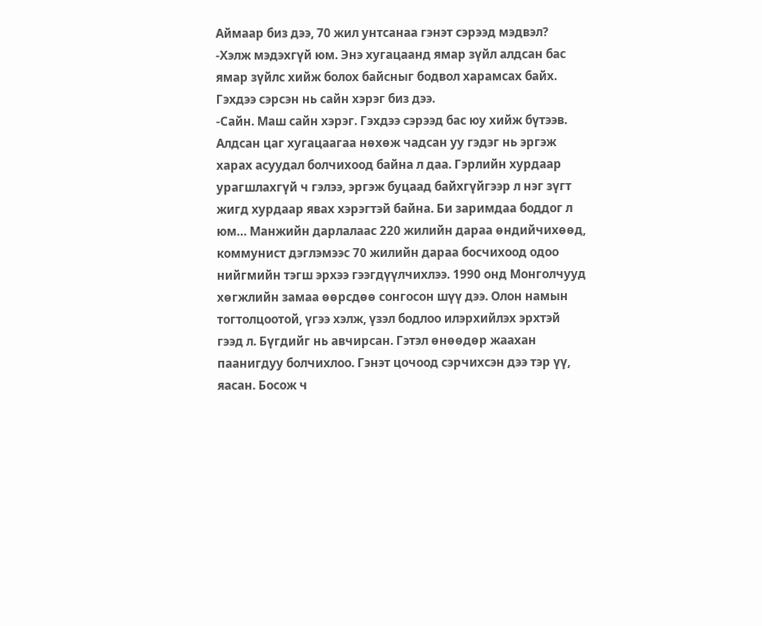Аймаар биз дээ, 70 жил унтсанаа гэнэт сэрээд мэдвэл?
-Хэлж мэдэхгүй юм. Энэ хугацаанд ямар зүйл алдсан бас ямар зүйлс хийж болох байсныг бодвол харамсах байх. Гэхдээ сэрсэн нь сайн хэрэг биз дээ.
-Сайн. Маш сайн хэрэг. Гэхдээ сэрээд бас юу хийж бүтээв. Алдсан цаг хугацаагаа нөхөж чадсан уу гэдэг нь эргэж харах асуудал болчихоод байна л даа. Гэрлийн хурдаар урагшлахгүй ч гэлээ, эргэж буцаад байхгүйгээр л нэг зүгт жигд хурдаар явах хэрэгтэй байна. Би заримдаа боддог л юм… Манжийн дарлалаас 220 жилийн дараа өндийчихөөд, коммунист дэглэмээс 70 жилийн дараа босчихоод одоо нийгмийн тэгш эрхээ гээгдүүлчихлээ. 1990 онд Монголчууд хөгжлийн замаа өөрсдөө сонгосон шүү дээ. Олон намын тогтолцоотой, үгээ хэлж, үзэл бодлоо илэрхийлэх эрхтэй гээд л. Бүгдийг нь авчирсан. Гэтэл өнөөдөр жаахан паанигдуу болчихлоо. Гэнэт цочоод сэрчихсэн дээ тэр үү, яасан. Босож ч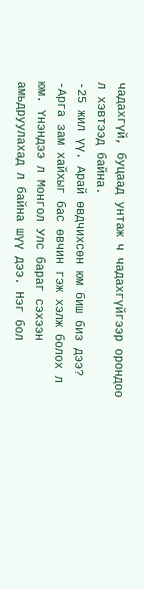чадахгүй, буцаад унтаж ч чадахгүйгээр орондоо л хэвтээд байна.
-25 жил үү. Арай өвдчихсөн юм биш биз дээ?
-Арга зам хайхыг бас өвчин гэж хэлж болох л юм. Үнэндээ л Монгол Улс бараг сэхээн амьдруулахад л байна шүү дээ. Нэг бол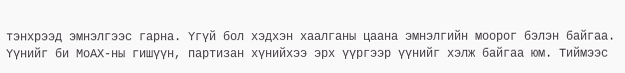тэнхрээд эмнэлгээс гарна. Үгүй бол хэдхэн хаалганы цаана эмнэлгийн моорог бэлэн байгаа. Үүнийг би МоАХ-ны гишүүн, партизан хүнийхээ эрх үүргээр үүнийг хэлж байгаа юм. Тиймээс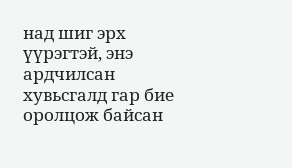над шиг эрх үүрэгтэй, энэ ардчилсан хувьсгалд гар бие оролцож байсан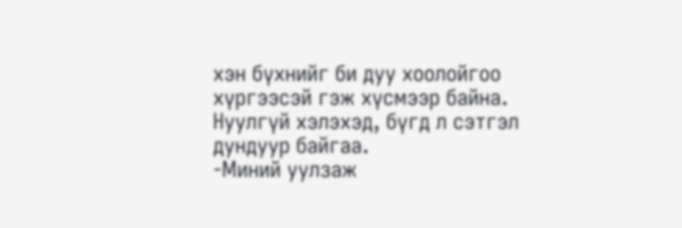хэн бүхнийг би дуу хоолойгоо хүргээсэй гэж хүсмээр байна. Нуулгүй хэлэхэд, бүгд л сэтгэл дундуур байгаа.
-Миний уулзаж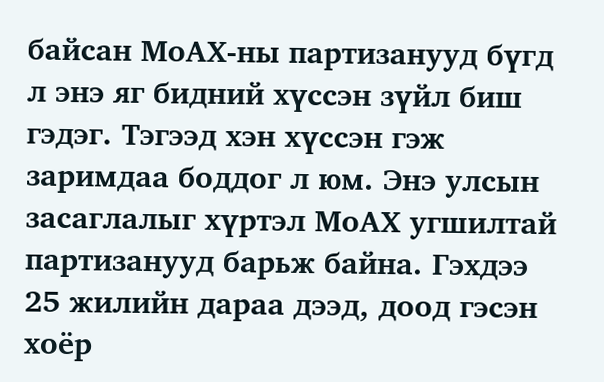байсан МоАХ-ны партизанууд бүгд л энэ яг бидний хүссэн зүйл биш гэдэг. Тэгээд хэн хүссэн гэж заримдаа боддог л юм. Энэ улсын засаглалыг хүртэл МоАХ угшилтай партизанууд барьж байна. Гэхдээ 25 жилийн дараа дээд, доод гэсэн хоёр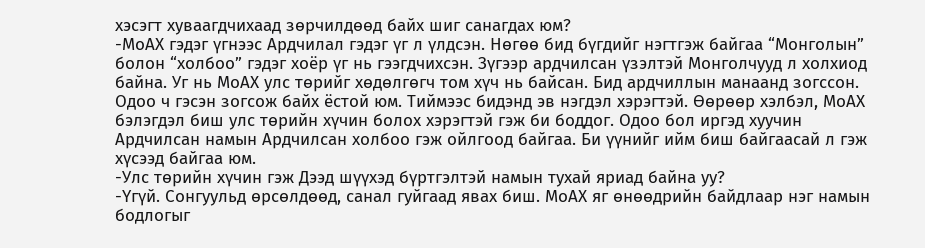хэсэгт хуваагдчихаад зөрчилдөөд байх шиг санагдах юм?
-МоАХ гэдэг үгнээс Ардчилал гэдэг үг л үлдсэн. Нөгөө бид бүгдийг нэгтгэж байгаа “Монголын” болон “холбоо” гэдэг хоёр үг нь гээгдчихсэн. Зүгээр ардчилсан үзэлтэй Монголчууд л холхиод байна. Уг нь МоАХ улс төрийг хөдөлгөгч том хүч нь байсан. Бид ардчиллын манаанд зогссон. Одоо ч гэсэн зогсож байх ёстой юм. Тиймээс бидэнд эв нэгдэл хэрэгтэй. Өөрөөр хэлбэл, МоАХ бэлэгдэл биш улс төрийн хүчин болох хэрэгтэй гэж би боддог. Одоо бол иргэд хуучин Ардчилсан намын Ардчилсан холбоо гэж ойлгоод байгаа. Би үүнийг ийм биш байгаасай л гэж хүсээд байгаа юм.
-Улс төрийн хүчин гэж Дээд шүүхэд бүртгэлтэй намын тухай яриад байна уу?
-Үгүй. Сонгуульд өрсөлдөөд, санал гуйгаад явах биш. МоАХ яг өнөөдрийн байдлаар нэг намын бодлогыг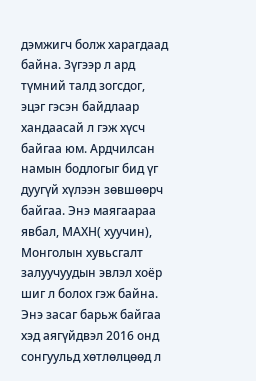дэмжигч болж харагдаад байна. Зүгээр л ард түмний талд зогсдог, эцэг гэсэн байдлаар хандаасай л гэж хүсч байгаа юм. Ардчилсан намын бодлогыг бид үг дуугүй хүлээн зөвшөөрч байгаа. Энэ маягаараа явбал, МАХН( хуучин), Монголын хувьсгалт залуучуудын эвлэл хоёр шиг л болох гэж байна. Энэ засаг барьж байгаа хэд аягүйдвэл 2016 онд сонгуульд хөтлөлцөөд л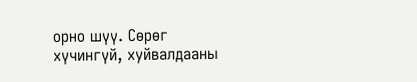орно шүү. Сөрөг хүчингүй, хуйвалдааны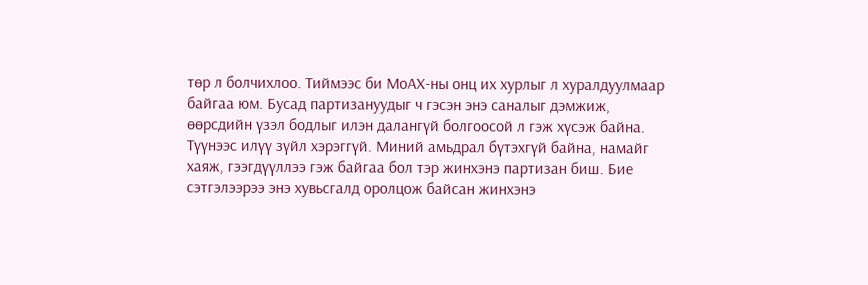төр л болчихлоо. Тиймээс би МоАХ-ны онц их хурлыг л хуралдуулмаар байгаа юм. Бусад партизануудыг ч гэсэн энэ саналыг дэмжиж, өөрсдийн үзэл бодлыг илэн далангүй болгоосой л гэж хүсэж байна. Түүнээс илүү зүйл хэрэггүй. Миний амьдрал бүтэхгүй байна, намайг хаяж, гээгдүүллээ гэж байгаа бол тэр жинхэнэ партизан биш. Бие сэтгэлээрээ энэ хувьсгалд оролцож байсан жинхэнэ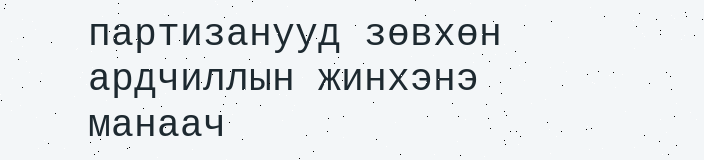партизанууд зөвхөн ардчиллын жинхэнэ манаач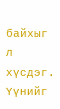байхыг л хүсдэг. Үүнийг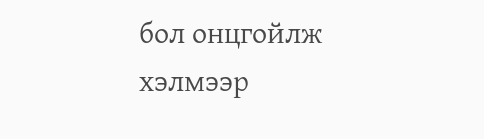бол онцгойлж хэлмээр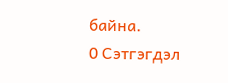байна.
0 Сэтгэгдэл